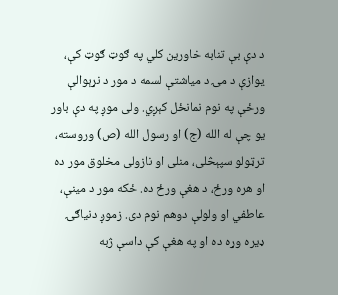د دې بې تنابه خاورین کلي په ګوټ ګوټ کې، یوازې د مۍ د میاشتې لسمه د مور د نړېوالې ورځې په نوم نمانځل کېږي. ولی موږ په دې باور یو چې له الله (ج) او رسول الله (ص) وروسته، ترټولو سپېڅلی، منلی او نازولی مخلوق مور ده او هره ورځ، د هغې ورځ ده. ځکه مور د مینې، عاطفي او ولولې دوهم نوم دی. زموږ دنیاګۍ ډیره وړه ده او په هغې کې داسې ژبه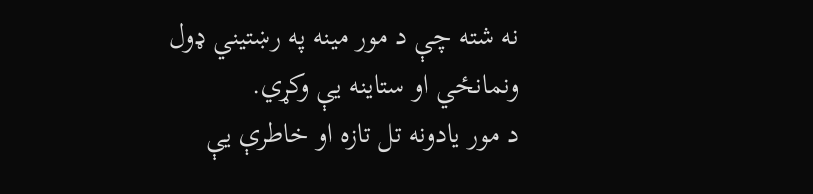نه شته چې د مور مینه په رښتیني ډول ونمانځي او ستاینه یې وکړي.
د مور یادونه تل تازه او خاطرې یې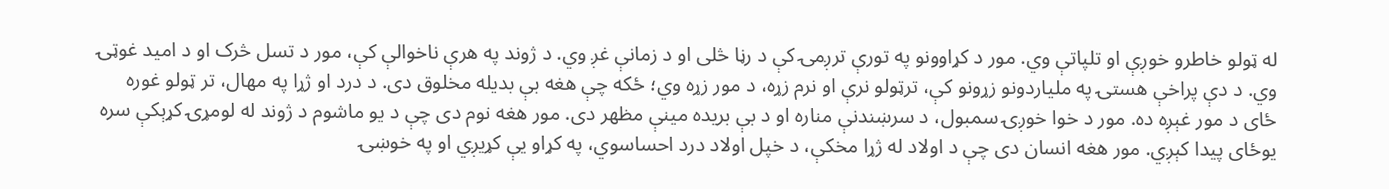له ټولو خاطرو خوږې او تلپاتې وي. مور د کړاوونو په تورې ترږمۍ کې د رڼا څلی او د زمانې غږ وي. د ژوند په هرې ناخوالې کې، مور د تسل څرک او د امید غوټۍ وي. د دې پراخې هستۍ په ملیاردونو زړونو کې، ترټولو نرې او نرم زړه، د مور زړه وي؛ ځکه چې هغه بې بدیله مخلوق دی. د درد او ژړا په مهال، تر ټولو غوره ځای د مور غېږه ده. مور د خوا خوږۍ سمبول، د سرښندنې مناره او د بې بریده مینې مظهر دی. مور هغه نوم دی چې د یو ماشوم د ژوند له لومړۍ کړېکې سره یوځای پیدا کېږي. مور هغه انسان دی چې د اولاد له ژړا مخکې، د خپل اولاد درد احساسوي، په کړاو یې کړیږي او په خوښۍ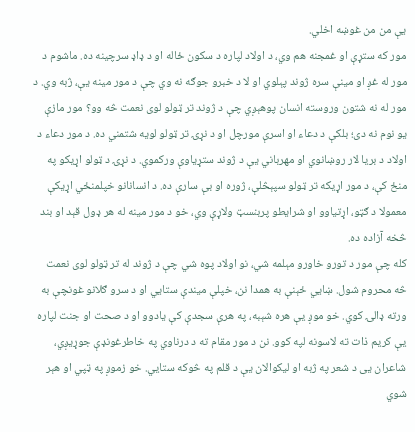یې من من غوښه اخلي.
مور که ستړې او غمجنه هم وي، د اولاد لپاره د سکون ځاله او د ډاډ سرچینه ده. ماشوم د مور له غږ او مینې سره ژوند پېلوي او لا د خبرو جوګه نه وي چې د مور مینه یې، ژبه وي. د مور له نه شتون وروسته انسان پوهېږي چې د ژوند تر ټولو لوی نعمت څه وو؟ مور مازې یو نوم نه دی؛ بلکې د دعاء او اسرې مورچل او د نړۍ تر ټولو لویه شتمني ده. د مور دعاء د اولاد د بریا لار روښانوي او مهرباني یې د ژوند ستړیاوې ورکموي. د نړۍ د ټولو اړیکو په منځ کې، د مور اړیکه تر ټولو سپېڅلې، ژوره او بې سارې ده. د انسانانو خپلمنځي اړیکې معمولا د ګټو، اړتیاوو او شرایطو پربنسټ ولاړې وي، خو د مور مینه له هر ډول قېد او بند څخه آزاده ده.
کله چې مور د تورو خاورو مېلمه شي، نو اولاد پوه شي چې د ژوند له تر ټولو لوی نعمت څه محروم شول. ښايي ځېنې به همدا نن، خپلې میندې ستايي او د سرو ګلانو غونچې به ورته ډالۍ کوي. خو موږ یې هره شېبه، په هرې سجدې کې یادوو او د صحت او جنت لپاره یې کریم ذات ته لاسونه لپه کوو. نن د مور مقام ته د درناوي په خاطرغونډې جوړیږي، شاعران یی د شعر په ژبه او لیکوالان یې د قلم په څوکه ستایي. خو زموږ په ټپي او هېر شوي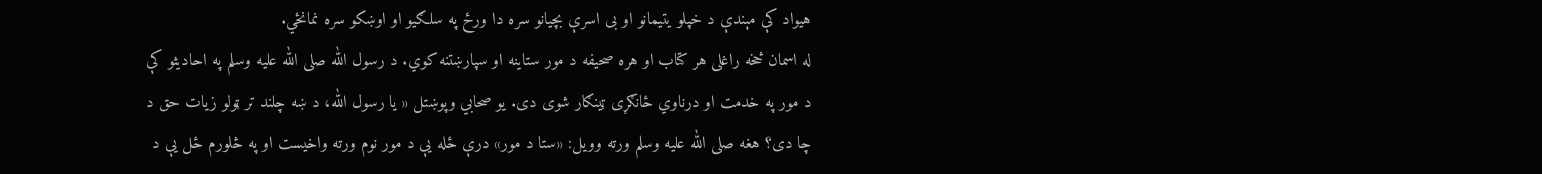هیواد کې مېندې د خپلو یتیمانو او بی اسرې بچیانو سره دا ورځ په سلګیو او اوښکو سره نمانځي.
له اسمان څخه راغلی هر کتاب او هره صحیفه د مور ستاینه او سپارښتنه کوي. د رسول الله صلى الله عليه وسلم په احادیثو کې د مور په خدمت او درناوي ځانګړی ټینګار شوی دی. یو صحابي وپوښتل « یا رسول الله، د ښه چلند تر ټولو زیات حق د چا دی؟ هغه صلى الله عليه وسلم ورته وویل: «ستا د مور» درې ځله یې د مور نوم ورته واخیست او په څلورم ځل یې د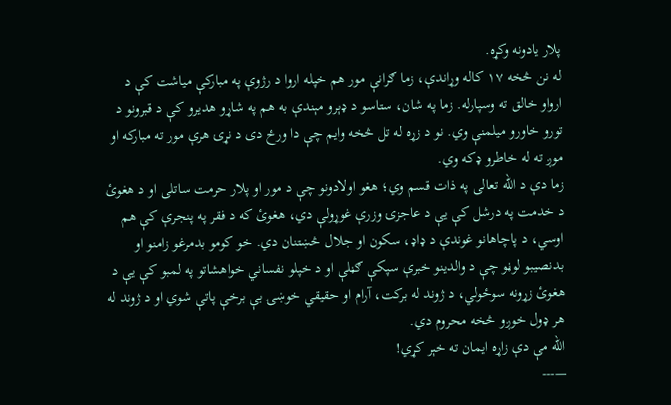پلار یادونه وکړه.
له نن څخه ۱۷ کاله وړاندې، زما ګرانې مور هم خپله اروا د رژوې په مبارکې میاشت کې د ارواو خالق ته وسپارله. زما په شان، ستاسو د ډېرو مېندې به هم په شاړو هدیرو کې د قبرونو د تورو خاورو میلمنې وي. نو د زړه له تل څخه وایم چې دا ورځ دی د نړۍ هرې مور ته مبارکه او موږ ته له خاطرو ډکه وي.
زما دې د الله تعالی په ذات قسم وي؛ هغو اولادونو چې د مور او پلار حرمت ساتلی او د هغوئ د خدمت په درشل کې یې د عاجزۍ وزرې غوړولې دي، هغوئ که د فقر په پنجرې کې هم اوسي، د پاچاهانو غوندې د ډاډ، سکون او جلال څښتنان دي. خو کومو بدمرغو زامنو او بدنصیبو لوڼو چې د والدینو خبرې سپکې ګڼلې او د خپلو نفساني خواهشاتو په لمبو کې یې د هغوئ زړونه سوځولي، د ژوند له برکت، آرام او حقیقي خوښۍ بې برخې پاتې شوي او د ژوند له هر ډول خوږو څخه محروم دي.
الله مې دې زاړه ایمان ته خېر کړي!
—---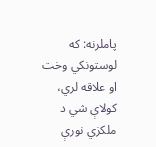پاملرنه: که لوستونکي وخت او علاقه لري، کولاې شي د ملکزي نورې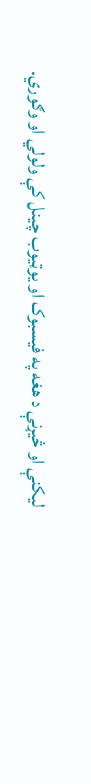لیکنې او څیړنې د هغه په فیسبوک او یوټیوب چینل کې ولولي او وګوري.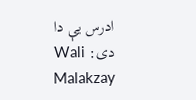ادرس یې دا دی: Wali Malakzay